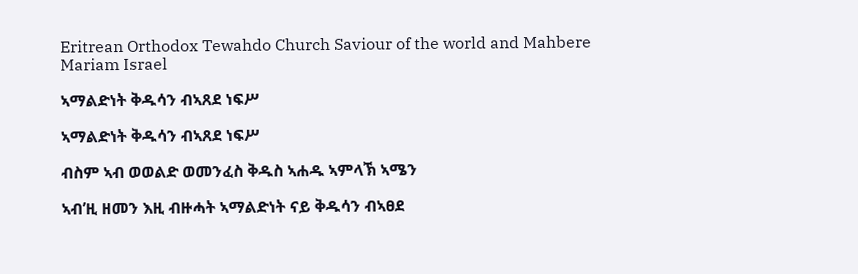Eritrean Orthodox Tewahdo Church Saviour of the world and Mahbere Mariam Israel

ኣማልድነት ቅዱሳን ብኣጸደ ነፍሥ

ኣማልድነት ቅዱሳን ብኣጸደ ነፍሥ

ብስም ኣብ ወወልድ ወመንፈስ ቅዱስ ኣሐዱ ኣምላኽ ኣሜን

ኣብ’ዚ ዘመን እዚ ብዙሓት ኣማልድነት ናይ ቅዱሳን ብኣፀደ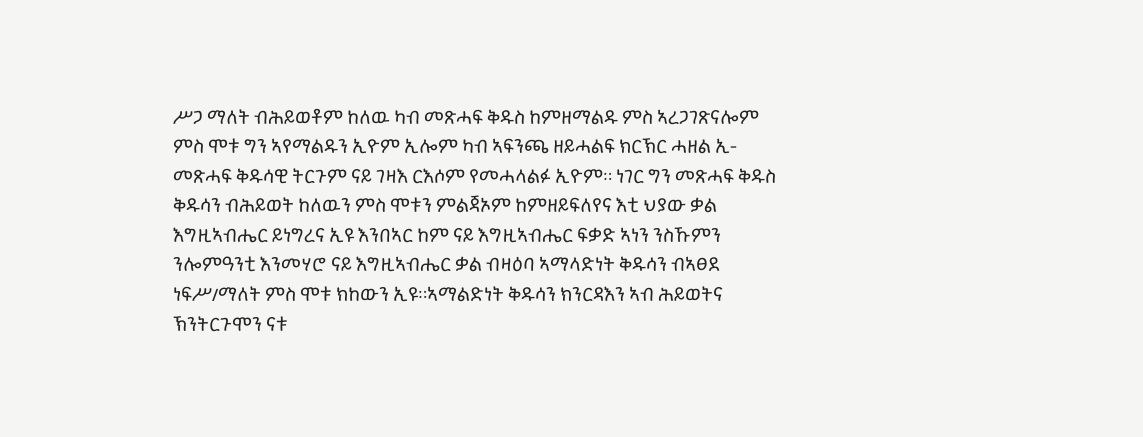ሥጋ ማለት ብሕይወቶም ከለዉ ካብ መጽሓፍ ቅዱስ ከምዘማልዱ ምስ ኣረጋገጽናሎም ምስ ሞቱ ግን ኣየማልዱን ኢዮም ኢሎም ካብ ኣፍንጫ ዘይሓልፍ ክርኽር ሓዘል ኢ-መጽሓፍ ቅዱሳዊ ትርጉም ናይ ገዛእ ርእሶም የመሓላልፉ ኢዮም። ነገር ግን መጽሓፍ ቅዱስ ቅዱሳን ብሕይወት ከለዉን ምስ ሞቱን ምልጃኦም ከምዘይፍለየና እቲ ህያው ቃል እግዚኣብሔር ይነግረና ኢዩ እንበኣር ከም ናይ እግዚኣብሔር ፍቃድ ኣነን ንስኹምን ንሎምዓንቲ እንመሃሮ ናይ እግዚኣብሔር ቃል ብዛዕባ ኣማላድነት ቅዱሳን ብኣፀደ ነፍሥ/ማለት ምስ ሞቱ ክከውን ኢዩ።ኣማልድነት ቅዱሳን ክንርዳእን ኣብ ሕይወትና ኽንትርጉሞን ናቱ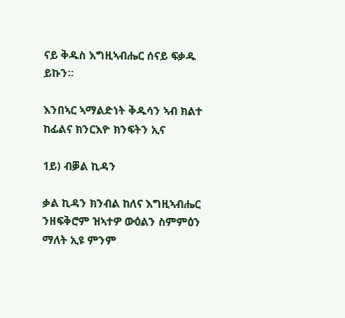ናይ ቅዱስ እግዚኣብሔር ሰናይ ፍቃዱ ይኩን።

እንበኣር ኣማልድነት ቅዱሳን ኣብ ክልተ ከፊልና ክንርእዮ ክንፍትን ኢና

1ይ) ብቓል ኪዳን

ቃል ኪዳን ክንብል ከለና እግዚኣብሔር ንዘፍቅሮም ዝኣተዎ ውዕልን ስምምዕን ማለት ኢዩ ምንም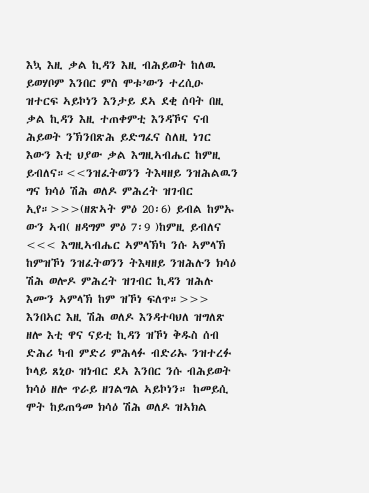እኳ እዚ ቃል ኪዳን እዚ ብሕይወት ከለዉ ይወሃቦም እንበር ምስ ሞቱ’ውን ተረሲዑ ዝተርፍ ኣይኮነን እንታይ ደኣ ደቂ ሰባት በዚ ቃል ኪዳን እዚ ተጠቀምቲ እንዳኾና ናብ ሕይወት ንኽንበጽሕ ይድግፈና ስለዚ ነገር እውን እቲ ህያው ቃል እግዚኣብሔር ከምዚ ይብለና።<<ንዝፈትወንን ትእዛዘይ ንዝሕልዉን ግና ክሳዕ ሽሕ ወለዶ ምሕረት ዝገብር ኢየ።>>>(ዘጽኣት ምዕ 20፡6) ይብል ከምኡ ውን ኣብ( ዘዳግም ምዕ 7፡9 )ከምዚ ይብለና <<< እግዚኣብሔር ኣምላኽካ ንሱ ኣምላኽ ከምዝኾነ ንዝፈትወንን ትእዛዘይ ንዝሕሉን ክሳዕ ሽሕ ወሎዶ ምሕረት ዝገብር ኪዳን ዝሕሉ እሙን ኣምላኽ ከም ዝኾነ ፍለጥ።>>> እንበኣር እዚ ሽሕ ወለዶ እንዳተባህለ ዝግለጽ ዘሎ እቲ ዋና ናይቲ ኪዳን ዝኾነ ቅዱስ ሰብ ድሕሪ ካብ ምድሪ ምሕላፉ ብድሪኡ ንዝተረፉ ኮላይ ጸኒዑ ዝነብር ደኣ እንበር ንሱ ብሕይወት ክሳዕ ዘሎ ጥራይ ዘገልግል ኣይኮነን። ከመይሲ ሞት ከይጠዓመ ክሳዕ ሽሕ ወለዶ ዝኣክል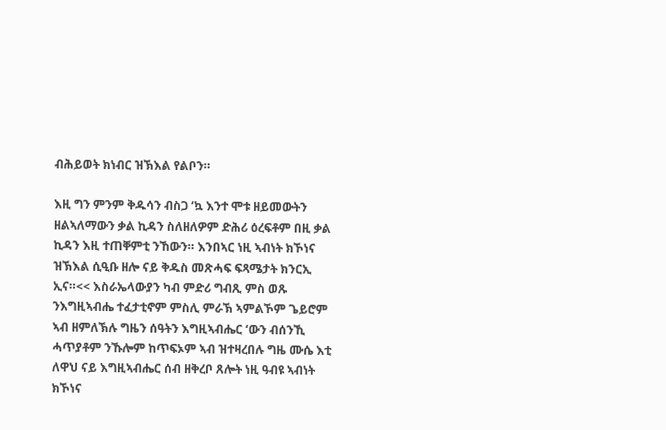ብሕይወት ክነብር ዝኽእል የልቦን።

እዚ ግን ምንም ቅዱሳን ብስጋ ‘ኳ እንተ ሞቱ ዘይመውትን ዘልኣለማውን ቃል ኪዳን ስለዘለዎም ድሕሪ ዕረፍቶም በዚ ቃል ኪዳን እዚ ተጠቐምቲ ንኸውን። እንበኣር ነዚ ኣብነት ክኾነና ዝኽእል ሲዒቡ ዘሎ ናይ ቅዱስ መጽሓፍ ፍጻሜታት ክንርኢ ኢና።<< እስራኤላውያን ካብ ምድሪ ግብጺ ምስ ወጹ ንእግዚኣብሔ ተፈታቲኖም ምስሊ ምራኽ ኣምልኾም ጌይሮም ኣብ ዘምለኽሉ ግዜን ሰዓትን እግዚኣብሔር ‘ውን ብሰንኺ ሓጥያቶም ንኹሎም ከጥፍኦም ኣብ ዝተዛረበሉ ግዜ ሙሴ እቲ ለዋህ ናይ እግዚኣብሔር ሰብ ዘቅረቦ ጸሎት ነዚ ዓብዩ ኣብነት ክኾነና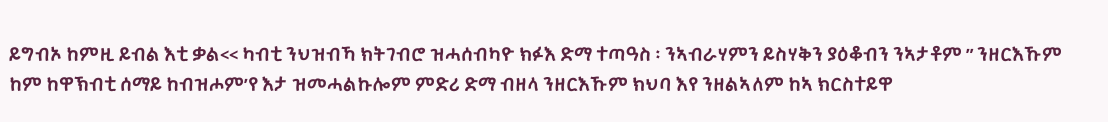ይግብኦ ከምዚ ይብል እቲ ቃል<< ካብቲ ንህዝብኻ ክትገብሮ ዝሓሰብካዮ ክፉእ ድማ ተጣዓስ ፡ ንኣብራሃምን ይስሃቅን ያዕቆብን ንኣታቶም ” ንዘርእኹም ከም ከዋኽብቲ ሰማይ ከብዝሖም’የ እታ ዝመሓልኩሎም ምድሪ ድማ ብዘላ ንዘርእኹም ክህባ እየ ንዘልኣለም ከኣ ክርስተይዋ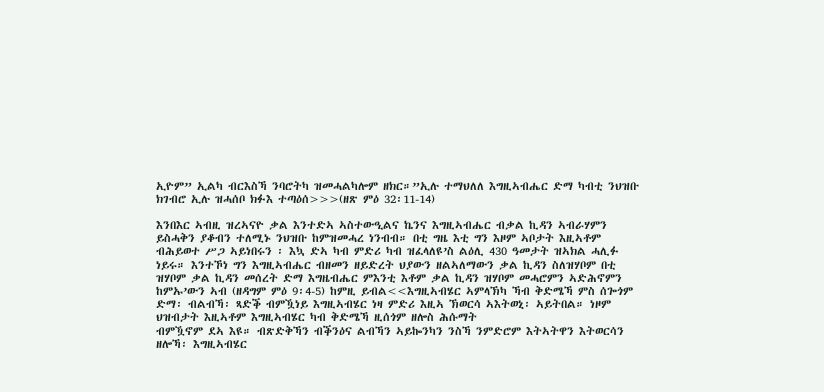ኢዮም” ኢልካ ብርእስኻ ንባሮትካ ዝመሓልካሎም ዘክር።”ኢሉ ተማህለለ እግዚኣብሔር ድማ ካብቲ ንህዝቡ ክገብሮ ኢሉ ዝሓሰቦ ክፉእ ተጣዕሰ>>>(ዘጽ ምዕ 32፡11-14)

እንበእር ኣብዚ ዝረኣናዮ ቃል እንተድኣ ኣስተውዒልና ኬንና እግዚኣብሔር ብቃል ኪዳን ኣብራሃምን ይስሓቅን ያቆብን ተለሚኑ ንህዝቡ ከምዝመሓረ ነንብብ። በቲ ግዜ እቲ ግን እዞም ኣቦታት እዚኣቶም ብሕይወተ ሥጋ ኣይነበሩን ፡ እኳ ድኣ ካብ ምድሪ ካብ ዝፈላለዩ’ስ ልዕሊ 430 ዓመታት ዝኣክል ሓሊፉ ነይሩ። እንተኾነ ግን እግዚኣብሔር ብዘመን ዘይድረት ህያውን ዘልኣለማውን ቃል ኪዳን ስለዝሃቦም በቲ ዝሃቦም ቃል ኪዳን መሰረት ድማ እግዜብሔር ምእንቲ እቶም ቃል ኪዳን ዝሃቦም መሓሮምን ኣድሕኖምን ከምኡ’ውን ኣብ (ዘዳግም ምዕ 9፡4-5) ከምዚ ይብል<<እግዚኣብሄር ኣምላኽካ ኻብ ቅድሜኻ ምስ ሰጐጎም ድማ፡ ብልብኻ፡ ጻድቕ ብምዃነይ እግዚኣብሄር ነዛ ምድሪ እዚኣ ኽወርሳ ኣእትወኒ፡ ኣይትበል። ነዞም ህዝብታት እዚኣቶም እግዚኣብሄር ካብ ቅድሜኻ ዚሰጎም ዘሎስ ሕሱማት
ብምዃኖም ደኣ እዩ። ብጽድቅኻን ብቕንዕና ልብኻን ኣይኰንካን ንስኻ ንምድሮም እትኣትዋን እትወርሳን ዘሎኻ፡ እግዚኣብሄር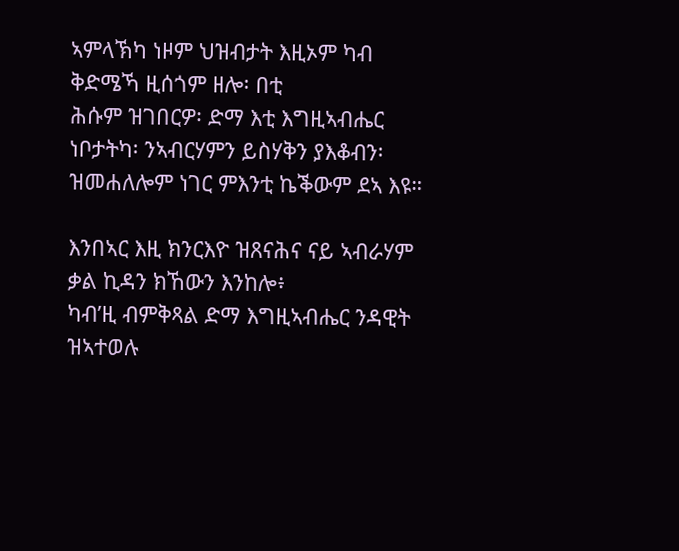ኣምላኽካ ነዞም ህዝብታት እዚኦም ካብ ቅድሜኻ ዚሰጎም ዘሎ፡ በቲ
ሕሱም ዝገበርዎ፡ ድማ እቲ እግዚኣብሔር ነቦታትካ፡ ንኣብርሃምን ይስሃቅን ያእቆብን፡ ዝመሐለሎም ነገር ምእንቲ ኬቕውም ደኣ እዩ።

እንበኣር እዚ ክንርእዮ ዝጸናሕና ናይ ኣብራሃም ቃል ኪዳን ክኸውን እንከሎ፥
ካብ’ዚ ብምቅጻል ድማ እግዚኣብሔር ንዳዊት ዝኣተወሉ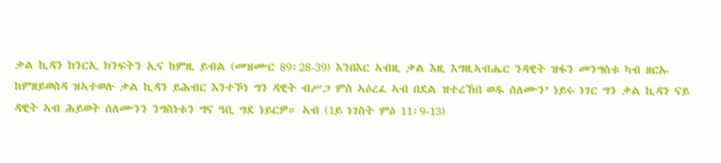ቃል ኪዳን ክንርኢ ክንፍትን ኢና ከምዚ ይብል (መዝሙር 89፡28-39) እንበእር ኣብዚ ቃል እዚ እግዚኣብሔር ንዳዊት ዝፋን መንግስቱ ካብ ዘርኡ ከምዘይወስዳ ዝኣተወሉ ቃል ኪዳን ይሕብር እንተኾነ ግን ዳዊት ብሥጋ ምስ ኣዕረፈ ኣብ በደል ዝተረኽበ ወዱ ሰለሙን’ ነይሩ ነገር ግን ቃል ኪዳን ናይ ዳዊት ኣብ ሕይወት ሰለሙንን ንግስነቱን ግና ዓቢ ግደ ነይርዎ። ኣብ (1ይ ነገስት ምዕ 11፡9-13)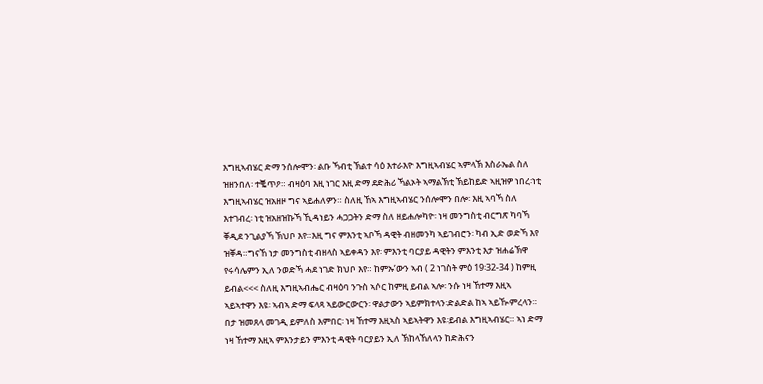እግዚኣብሄር ድማ ንሰሎሞን፡ ልቡ ኻብቲ ኽልተ ሳዕ እተራእዮ እግዚኣብሄር ኣምላኽ እስራኤል ስለ ዝዘንበለ፡ ተቘጥዖ። ብዛዕባ እዚ ነገር እዚ ድማ ደድሕሪ ኻልኦት ኣማልኽቲ ኽይከይድ ኣዚዝዎ ነበረ፡ነቲ እግዚኣብሄር ዝአዘዞ ግና ኣይሐለዎን። ስለዚ ኸኣ እግዚኣብሄር ንሰሎሞን በሎ፡ እዚ ኣባኻ ስለ እተገብረ፡ ነቲ ዝአዘዝኩኻ ኺዳነይን ሓጋጋትን ድማ ስለ ዘይሐሎካዮ፡ ነዛ መንግስቲ ብርግጽ ካባኻ ቐዲደ ንጊልያኻ ኽህቦ እየ።እዚ ግና ምእንቲ ኣቦኻ ዳዊት ብዘመንካ ኣይገብሮን፡ ካብ ኢድ ወድኻ እየ ዝቐዳ።ግናኸ ነታ መንግስቲ ብዘላስ ኣይቀዳን እየ፡ ምእንቲ ባርያይ ዳዊትን ምእንቲ እታ ዝሐሬኽዋ የሩሳሌምን ኢለ ንወድኻ ሓደ ነገድ ክህቦ እየ። ከምኡ’ውን ኣብ ( 2 ነገስት ምዕ 19፡32-34 ) ከምዚ ይብል<<< ስለዚ እግዚኣብሔር ብዛዕባ ንጉስ ኣሶር ከምዚ ይብል ኣሎ፡ ንሱ ነዛ ኸተማ እዚኣ ኣይኣተዋን እዩ፡ ኣብኣ ድማ ፍላጻ ኣይውርውርን፡ ዋልታውን ኣይምክተላን፡ድልድል ከኣ ኣይዂምረላን። በታ ዝመጸላ መገዲ ይምለስ እምበር፡ ነዛ ኸተማ እዚኣስ ኣይኣትዋን እዩ፡ይብል እግዚኣብሄር። ኣነ ድማ ነዛ ኸተማ እዚኣ ምእንታይን ምእንቲ ዳዊት ባርያይን ኢለ ኽከላኸለላን ከድሕናን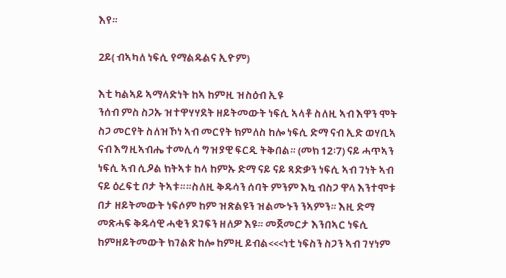እየ።

2ይ( ብኣካለ ነፍሲ የማልዱልና ኢዮም)

እቲ ካልኣይ ኣማላድነት ከኣ ከምዚ ዝስዕብ ኢዩ
ንሰብ ምስ ስጋኡ ዝተዋሃሃደት ዘይትመውት ነፍሲ ኣላቶ ስለዚ ኣብ እዋን ሞት ስጋ መርየት ስለዝኾነ ኣብ መርየት ክምለስ ከሎ ነፍሲ ድማ ናብ ኢድ ወሃቢኣ ናብ እግዚኣብሔ ተመሊሳ ግዝያዊ ፍርዲ ትቅበል። (መክ 12፡7) ናይ ሓጥኣን ነፍሲ ኣብ ሲዖል ክትኣቱ ከላ ከምኡ ድማ ናይ ናይ ጻድቃን ነፍሲ ኣብ ገነት ኣብ ናይ ዕረፍቲ ቦታ ትኣቱ።።ስለዚ ቅዱሳን ሰባት ምንም እኳ ብስጋ ዋላ እንተሞቱ በታ ዘይትመውት ነፍሶም ከም ዝጽልዩን ዝልሙኑን ንኣምን። እዚ ድማ መጽሓፍ ቅዱሳዊ ሓቂን ደገፍን ዘለዎ እዩ። መጀመርታ እንበኣር ነፍሲ ከምዘይትመውት ክገልጽ ከሎ ከምዚ ይብል<<<ነቲ ነፍስን ስጋን ኣብ ገሃነም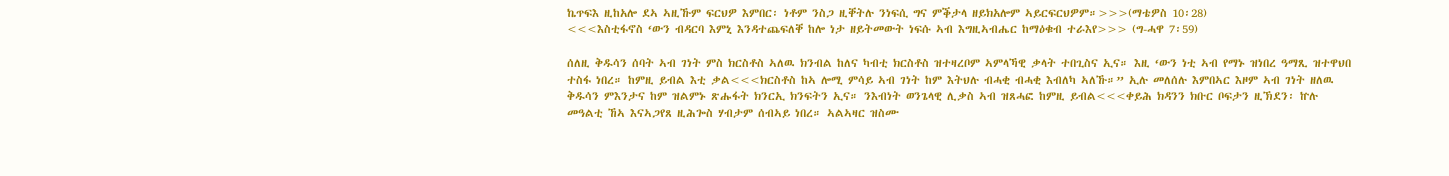ኬጥፍእ ዚከአሎ ደኣ ኣዚኹም ፍርህዎ እምበር፡ ነቶም ንስጋ ዚቐትሉ ንነፍሲ ግና ምቕታላ ዘይክአሎም ኣይርፍርህዎም።>>>(ማቴዎስ 10፡28)
<<<እስቲፋኖስ ‘ውን ብዳርባ እምኒ እንዳተጨፍለቐ ከሎ ነታ ዘይትመውት ነፍሱ ኣብ እግዚኣብሔር ከማዕቁብ ተራእየ>>> (ግ-ሓዋ 7፡59)

ሰለዚ ቅዱሳን ሰባት ኣብ ገነት ምስ ክርስቶስ ኣለዉ ክንብል ከለና ካብቲ ክርስቶስ ዝተዛረቦም ኣምላኻዊ ቃላት ተበጊስና ኢና። እዚ ‘ውን ነቲ ኣብ የማኑ ዝነበረ ዓማጺ ዝተዋህበ ተስፋ ነበረ። ከምዚ ይብል እቲ ቃል<<<ክርስቶስ ከኣ ሎሚ ምሳይ ኣብ ገነት ከም እትህሉ ብሓቂ ብሓቂ እብለካ ኣለኹ።” ኢሉ መለሰሉ እምበኣር እዞም ኣብ ገነት ዘለዉ ቅዱሳን ምእንታና ከም ዝልምኑ ጽሑፋት ክንርኢ ክንፍትን ኢና። ንእብነት ወንጌላዊ ሊቃስ ኣብ ዝጸሓፎ ከምዚ ይብል<<<ቀይሕ ክዳንን ክቡር ቦፍታን ዚኽደን፡ ኵሉ መዓልቲ ኸኣ እናኣጋየጸ ዚሕጐስ ሃብታም ሰብኣይ ነበረ። ኣልኣዛር ዝስሙ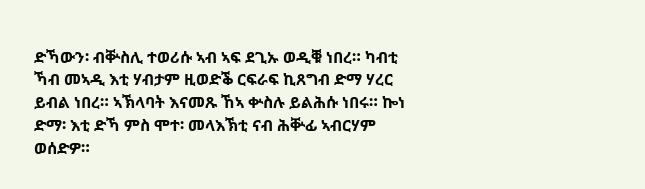ድኻውን፡ ብቝስሊ ተወሪሱ ኣብ ኣፍ ደጊኡ ወዲቑ ነበረ። ካብቲ ኻብ መኣዲ እቲ ሃብታም ዚወድቕ ርፍራፍ ኪጸግብ ድማ ሃረር ይብል ነበረ። ኣኽላባት እናመጹ ኸኣ ቍስሉ ይልሕሱ ነበሩ። ኰነ ድማ፡ እቲ ድኻ ምስ ሞተ፡ መላእኽቲ ናብ ሕቝፊ ኣብርሃም ወሰድዎ።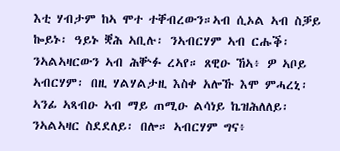እቲ ሃብታም ከኣ ሞተ ተቐብረውን።ኣብ ሲኦል ኣብ ስቓይ ኰይኑ፡ ዓይኑ ቛሕ ኣቢሉ፡ ንኣብርሃም ኣብ ርሑቕ፡ ንኣልኣዛርውን ኣብ ሕቝፉ ረኣየ። ጸዊዑ ኸኣ፥ ዎ ኣቦይ ኣብርሃም፡ በዚ ሃልሃልታዚ እስቀ አሎኹ እሞ ምሓረኒ፡ ኣንፊ ኣጻብዑ ኣብ ማይ ጠሚዑ ልሳነይ ኬዝሕለለይ፡ ንኣልኣዛር ስደደለይ፡ በሎ። ኣብርሃም ግና፥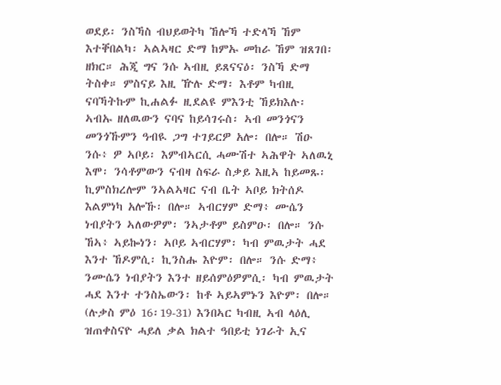ወደይ፡ ንስኻስ ብህይወትካ ኸሎኻ ተድላኻ ኸም እተቐበልካ፡ ኣልኣዛር ድማ ከምኡ መከራ ኸም ዝጸገበ፡ ዘክር። ሕጂ ግና ንሱ ኣብዚ ይጸናናዕ፡ ንስኻ ድማ ትስቀ። ምስናይ እዚ ዅሉ ድማ፡ እቶም ካብዚ ናባኻትኩም ኪሐልፉ ዚደልዩ ምእንቲ ኸይክእሉ፡ ኣብኡ ዘለዉውን ናባና ከይሳገሩስ፡ ኣብ መንጎናን መንጎኹምን ዓብዪ ጋግ ተገይርዎ አሎ፡ በሎ። ሽዑ ንሱ፥ ዎ ኣቦይ፡ እምብኣርሲ ሓሙሽተ ኣሕዋት ኣለዉኒ እሞ፡ ንሳቶምውን ናብዛ ስፍራ ስቃይ እዚኣ ከይመጹ፡ ኪምስክረሎም ንኣልኣዛር ናብ ቤት ኣቦይ ክትሰዶ እልምነካ አሎኹ፡ በሎ። ኣብርሃም ድማ፥ ሙሴን ነብያትን ኣለውዎም፡ ንኣታቶም ይስምዑ፡ በሎ። ንሱ ኸኣ፥ ኣይኰነን፡ ኣቦይ ኣብርሃም፡ ካብ ምዉታት ሓደ እንተ ኸዶምሲ፡ ኪንስሑ እዮም፡ በሎ። ንሱ ድማ፥ ንሙሴን ነብያትን እንተ ዘይሰምዕዎምሲ፡ ካብ ምዉታት ሓደ እንተ ተንስኤውን፡ ከቶ ኣይኣምኑን እዮም፡ በሎ። (ሉቃስ ምዕ 16፡19-31) እንበኣር ካብዚ ኣብ ላዕሊ ዝጠቀስናዮ ሓይለ ቃል ክልተ ዓበይቲ ነገራት ኢና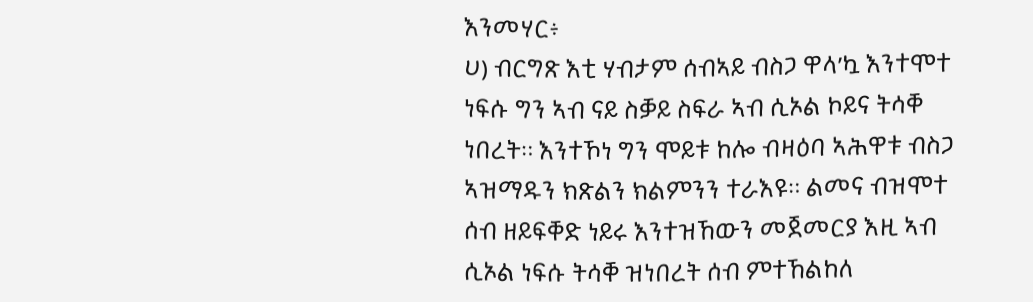እንመሃር፥
ሀ) ብርግጽ እቲ ሃብታም ሰብኣይ ብስጋ ዋላ’ኳ እንተሞተ ነፍሱ ግን ኣብ ናይ ስቓይ ስፍራ ኣብ ሲኦል ኮይና ትሳቐ ነበረት። እንተኾነ ግን ሞይቱ ከሎ ብዛዕባ ኣሕዋቱ ብስጋ ኣዝማዱን ክጽልን ክልምንን ተራእዩ። ልመና ብዝሞተ ሰብ ዘይፍቐድ ነይሩ እንተዝኸውን መጀመርያ እዚ ኣብ ሲኦል ነፍሱ ትሳቐ ዝነበረት ሰብ ምተኸልከለ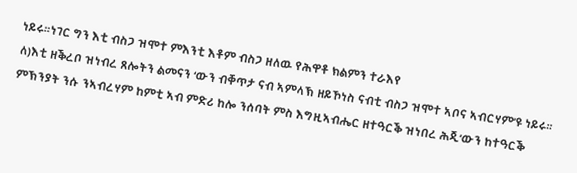ነይሩ።ነገር ግን እቲ ብስጋ ዝሞተ ምእንቲ እቶም ብስጋ ዘለዉ የሕዋቶ ክልምን ተራእየ
ለ)እቲ ዘቕረቦ ዝነብረ ጸሎትን ልመናን ‘ውን ብቐጥታ ናብ ኣምላኽ ዘይኾነስ ናብቲ ብስጋ ዝሞተ ኣቦና ኣብርሃም’ዩ ነይሩ። ምኽንያት ንሱ ንኣብረሃም ከምቲ ኣብ ምድሪ ከሎ ንሰባት ምስ እግዚኣብሔር ዘተዓርቕ ዝነበረ ሕጂ’ውን ከተዓርቕ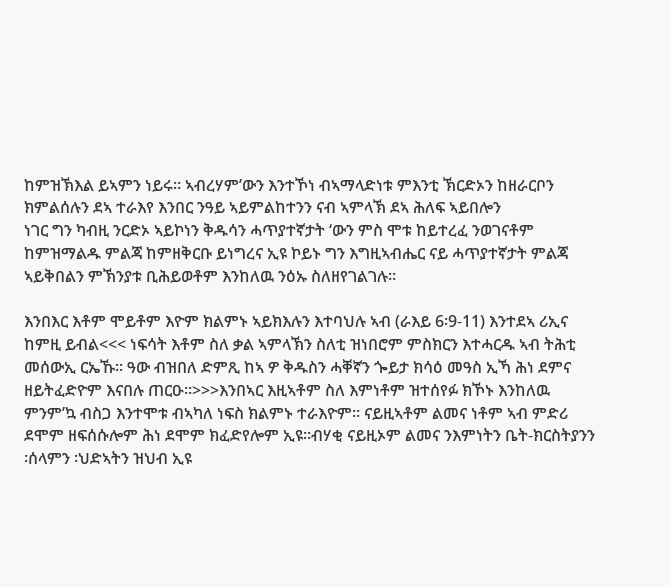ከምዝኽእል ይኣምን ነይሩ። ኣብረሃም’ውን እንተኾነ ብኣማላድነቱ ምእንቲ ኽርድኦን ከዘራርቦን ክምልሰሉን ደኣ ተራእየ እንበር ንዓይ ኣይምልከተንን ናብ ኣምላኽ ደኣ ሕለፍ ኣይበሎን
ነገር ግን ካብዚ ንርድኦ ኣይኮነን ቅዱሳን ሓጥያተኛታት ‘ውን ምስ ሞቱ ከይተረፈ ንወገናቶም ከምዝማልዱ ምልጃ ከምዘቅርቡ ይነግረና ኢዩ ኮይኑ ግን እግዚኣብሔር ናይ ሓጥያተኛታት ምልጃ ኣይቅበልን ምኽንያቱ ቢሕይወቶም እንከለዉ ንዕኡ ስለዘየገልገሉ።

እንበእር እቶም ሞይቶም እዮም ክልምኑ ኣይክእሉን እተባህሉ ኣብ (ራእይ 6፡9-11) እንተደኣ ሪኢና ከምዚ ይብል<<< ነፍሳት እቶም ስለ ቃል ኣምላኽን ስለቲ ዝነበሮም ምስክርን እተሓርዱ ኣብ ትሕቲ መሰውኢ ርኤኹ። ዓው ብዝበለ ድምጺ ከኣ ዎ ቅዱስን ሓቐኛን ጐይታ ክሳዕ መዓስ ኢኻ ሕነ ደምና ዘይትፈድዮም እናበሉ ጠርዑ።>>>እንበኣር እዚኣቶም ስለ እምነቶም ዝተሰየፉ ክኾኑ እንከለዉ ምንም’ኳ ብስጋ እንተሞቱ ብኣካለ ነፍስ ክልምኑ ተራእዮም። ናይዚኣቶም ልመና ነቶም ኣብ ምድሪ ደሞም ዘፍሰሱሎም ሕነ ደሞም ክፈድየሎም ኢዩ።ብሃቂ ናይዚኦም ልመና ንእምነትን ቤት-ክርስትያንን ፡ሰላምን ፡ህድኣትን ዝህብ ኢዩ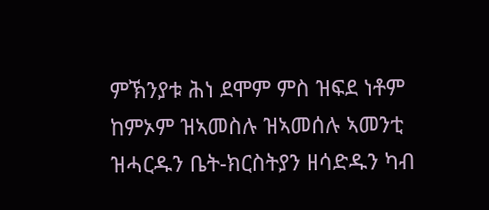ምኽንያቱ ሕነ ደሞም ምስ ዝፍደ ነቶም ከምኦም ዝኣመስሉ ዝኣመሰሉ ኣመንቲ ዝሓርዱን ቤት-ክርስትያን ዘሳድዱን ካብ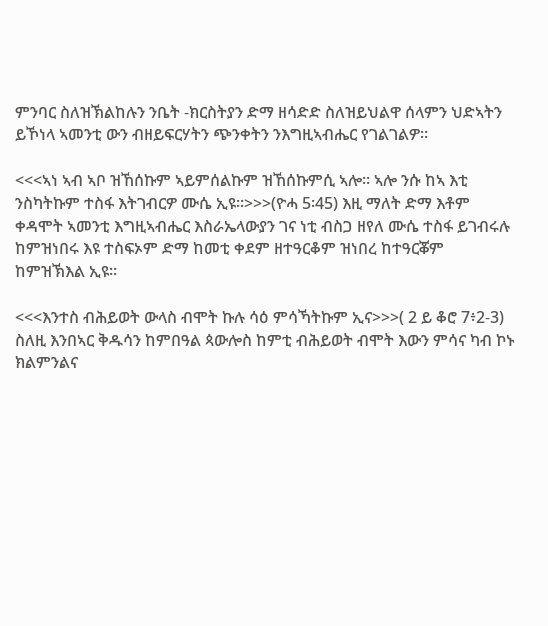ምንባር ስለዝኽልከሉን ንቤት -ክርስትያን ድማ ዘሳድድ ስለዝይህልዋ ሰላምን ህድኣትን ይኾነላ ኣመንቲ ውን ብዘይፍርሃትን ጭንቀትን ንእግዚኣብሔር የገልገልዎ።

<<<ኣነ ኣብ ኣቦ ዝኸሰኩም ኣይምሰልኩም ዝኸሰኩምሲ ኣሎ። ኣሎ ንሱ ከኣ እቲ ንስካትኩም ተስፋ እትገብርዎ ሙሴ ኢዩ።>>>(ዮሓ 5፡45) እዚ ማለት ድማ እቶም ቀዳሞት ኣመንቲ እግዚኣብሔር እስራኤላውያን ገና ነቲ ብስጋ ዘየለ ሙሴ ተስፋ ይገብሩሉ ከምዝነበሩ እዩ ተስፍኦም ድማ ከመቲ ቀደም ዘተዓርቆም ዝነበረ ከተዓርቖም ከምዝኽእል ኢዩ።

<<<እንተስ ብሕይወት ውላስ ብሞት ኩሉ ሳዕ ምሳኻትኩም ኢና>>>( 2 ይ ቆሮ 7፥2-3) ስለዚ እንበኣር ቅዱሳን ከምበዓል ጳውሎስ ከምቲ ብሕይወት ብሞት እውን ምሳና ካብ ኮኑ ክልምንልና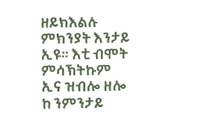ዘይክእልሉ ምክንያት እንታይ ኢዩ። እቲ ብሞት ምሳኽትኩም ኢና ዝብሎ ዘሎ ከ ንምንታይ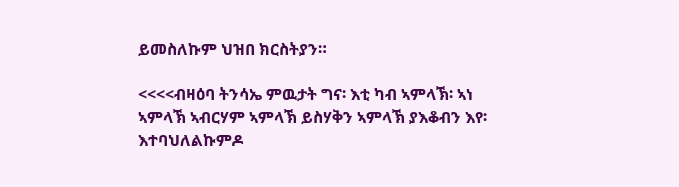ይመስለኩም ህዝበ ክርስትያን።

<<<<ብዛዕባ ትንሳኤ ምዉታት ግና፡ እቲ ካብ ኣምላኽ፡ ኣነ ኣምላኽ ኣብርሃም ኣምላኽ ይስሃቅን ኣምላኽ ያእቆብን እየ፡ እተባህለልኩምዶ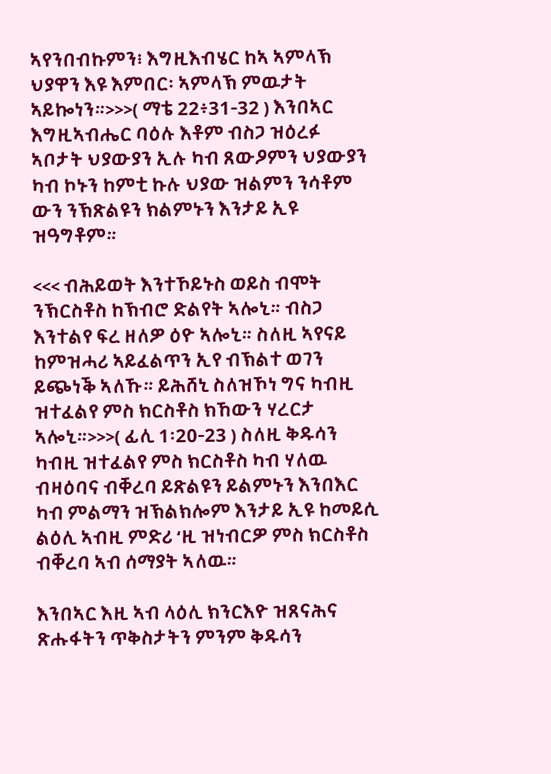ኣየንበብኩምን፧ እግዚእብሄር ከኣ ኣምላኽ ህያዋን እዩ እምበር፡ ኣምላኽ ምዉታት ኣይኰነን።>>>( ማቴ 22፥31-32 ) እንበኣር እግዚኣብሔር ባዕሉ እቶም ብስጋ ዝዕረፉ ኣቦታት ህያውያን ኢሉ ካብ ጸውዖምን ህያውያን ካብ ኮኑን ከምቲ ኩሉ ህያው ዝልምን ንሳቶም ውን ንኽጽልዩን ክልምኑን እንታይ ኢዩ ዝዓግቶም።

<<< ብሕይወት እንተኾይኑስ ወይስ ብሞት ንኽርስቶስ ከኽብሮ ድልየት ኣሎኒ። ብስጋ እንተልየ ፍረ ዘለዎ ዕዮ ኣሎኒ። ስለዚ ኣየናይ ከምዝሓሪ ኣይፈልጥን ኢየ ብኽልተ ወገን ይጭነቕ ኣለኹ። ይሕሸኒ ስለዝኾነ ግና ካብዚ ዝተፈልየ ምስ ክርስቶስ ክኸውን ሃረርታ ኣሎኒ።>>>( ፊሊ 1፡20-23 ) ስለዚ ቅዱሳን ካብዚ ዝተፈልየ ምስ ክርስቶስ ካብ ሃለዉ ብዛዕባና ብቐረባ ይጽልዩን ይልምኑን እንበእር ካብ ምልማን ዝኽልክሎም እንታይ ኢዩ ከመይሲ ልዕሊ ኣብዚ ምድሪ ‘ዚ ዝነብርዎ ምስ ክርስቶስ ብቐረባ ኣብ ሰማያት ኣለዉ።

እንበኣር እዚ ኣብ ላዕሊ ክንርእዮ ዝጸናሕና ጽሑፋትን ጥቅስታትን ምንም ቅዱሳን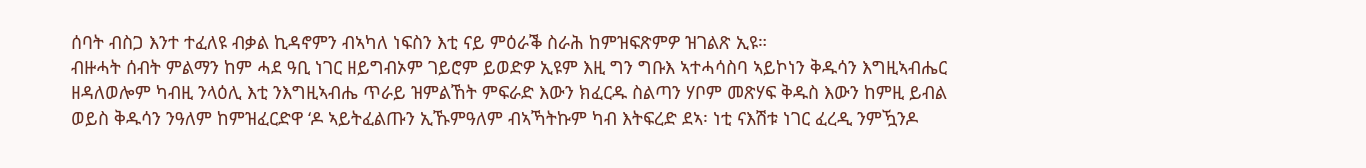ሰባት ብስጋ እንተ ተፈለዩ ብቃል ኪዳኖምን ብኣካለ ነፍስን እቲ ናይ ምዕራቕ ስራሕ ከምዝፍጽምዎ ዝገልጽ ኢዩ።
ብዙሓት ሰብት ምልማን ከም ሓደ ዓቢ ነገር ዘይግብኦም ገይሮም ይወድዎ ኢዩም እዚ ግን ግቡእ ኣተሓሳስባ ኣይኮነን ቅዱሳን እግዚኣብሔር ዘዳለወሎም ካብዚ ንላዕሊ እቲ ንእግዚኣብሔ ጥራይ ዝምልኸት ምፍራድ እውን ክፈርዱ ስልጣን ሃቦም መጽሃፍ ቅዱስ እውን ከምዚ ይብል ወይስ ቅዱሳን ንዓለም ከምዝፈርድዋ ‘ዶ ኣይትፈልጡን ኢኹምዓለም ብኣኻትኩም ካብ እትፍረድ ደኣ፡ ነቲ ናእሽቱ ነገር ፈረዲ ንምዃንዶ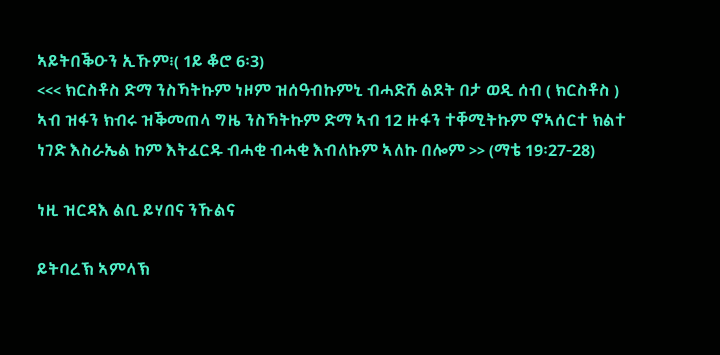ኣይትበቕዑን ኢኹም፧( 1ይ ቆሮ 6፡3)
<<< ክርስቶስ ድማ ንስኻትኩም ነዞም ዝሰዓብኩምኒ ብሓድሽ ልደት በታ ወዲ ሰብ ( ክርስቶስ ) ኣብ ዝፋን ክብሩ ዝቕመጠላ ግዜ ንስኻትኩም ድማ ኣብ 12 ዙፋን ተቐሚትኩም ኖኣሰርተ ክልተ ነገድ እስራኤል ከም እትፈርዱ ብሓቂ ብሓቂ እብለኩም ኣለኩ በሎም >> (ማቴ 19፡27-28)

ነዚ ዝርዳእ ልቢ ይሃበና ንኹልና

ይትባረኽ ኣምላኽ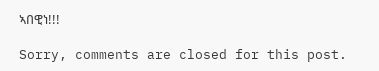ኣበዊነ!!!

Sorry, comments are closed for this post.